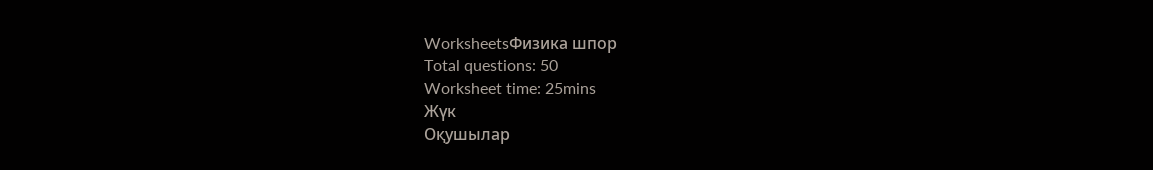WorksheetsФизика шпор
Total questions: 50
Worksheet time: 25mins
Жүк
Оқушылар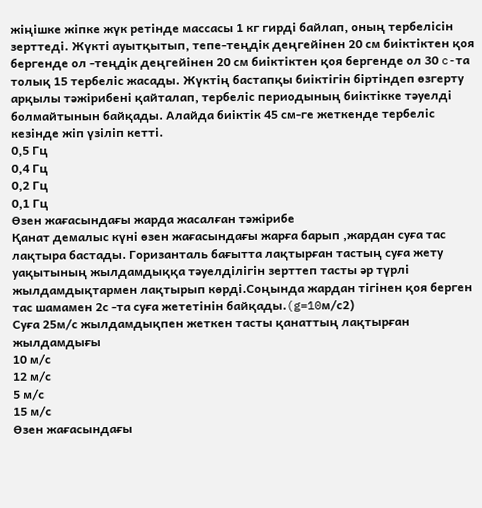жіңішке жіпке жүк ретінде массасы 1 кг гирді байлап, оның тербелісін зерттеді. Жүкті ауытқытып, тепе-теңдік деңгейінен 20 см биіктіктен қоя бергенде ол -теңдік деңгейінен 20 см биіктіктен қоя бергенде ол 30 c-та толық 15 тербеліс жасады. Жүктің бастапқы биіктігін біртіндеп өзгерту арқылы тәжірибені қайталап, тербеліс периодының биіктікке тәуелді болмайтынын байқады. Алайда биіктік 45 см-ге жеткенде тербеліс кезінде жіп үзіліп кетті.
0,5 Гц
0,4 Гц
0,2 Гц
0,1 Гц
Өзен жағасындағы жарда жасалған тәжірибе
Қанат демалыс күні өзен жағасындағы жарға барып ,жардан суға тас лақтыра бастады. Горизанталь бағытта лақтырған тастың суға жету уақытының жылдамдыққа тәуелділігін зерттеп тасты әр түрлі жылдамдықтармен лақтырып көрді.Соңында жардан тігінен қоя берген тас шамамен 2с -та суға жететінін байқады.(g=10м/с2)
Суға 25м/с жылдамдықпен жеткен тасты қанаттың лақтырған жылдамдығы
10 м/с
12 м/с
5 м/с
15 м/с
Өзен жағасындағы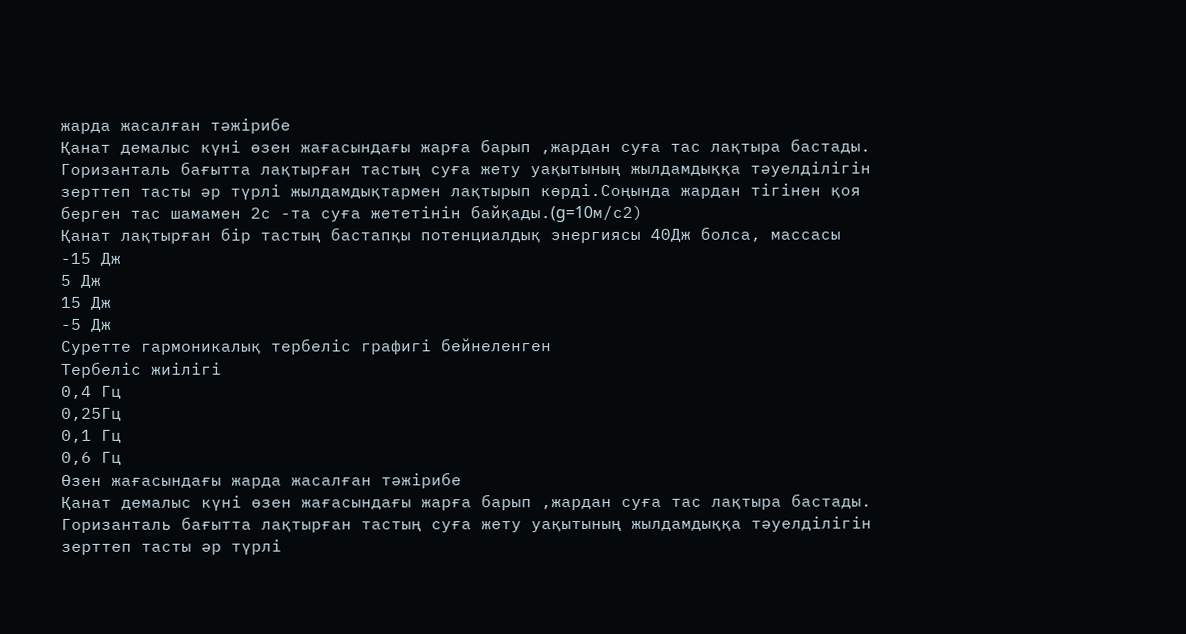жарда жасалған тәжірибе
Қанат демалыс күні өзен жағасындағы жарға барып ,жардан суға тас лақтыра бастады. Горизанталь бағытта лақтырған тастың суға жету уақытының жылдамдыққа тәуелділігін зерттеп тасты әр түрлі жылдамдықтармен лақтырып көрді.Соңында жардан тігінен қоя берген тас шамамен 2с -та суға жететінін байқады.(g=10м/с2)
Қанат лақтырған бір тастың бастапқы потенциалдық энергиясы 40Дж болса, массасы
-15 Дж
5 Дж
15 Дж
-5 Дж
Суретте гармоникалық тербеліс графигі бейнеленген
Тербеліс жиілігі
0,4 Гц
0,25Гц
0,1 Гц
0,6 Гц
Өзен жағасындағы жарда жасалған тәжірибе
Қанат демалыс күні өзен жағасындағы жарға барып ,жардан суға тас лақтыра бастады. Горизанталь бағытта лақтырған тастың суға жету уақытының жылдамдыққа тәуелділігін зерттеп тасты әр түрлі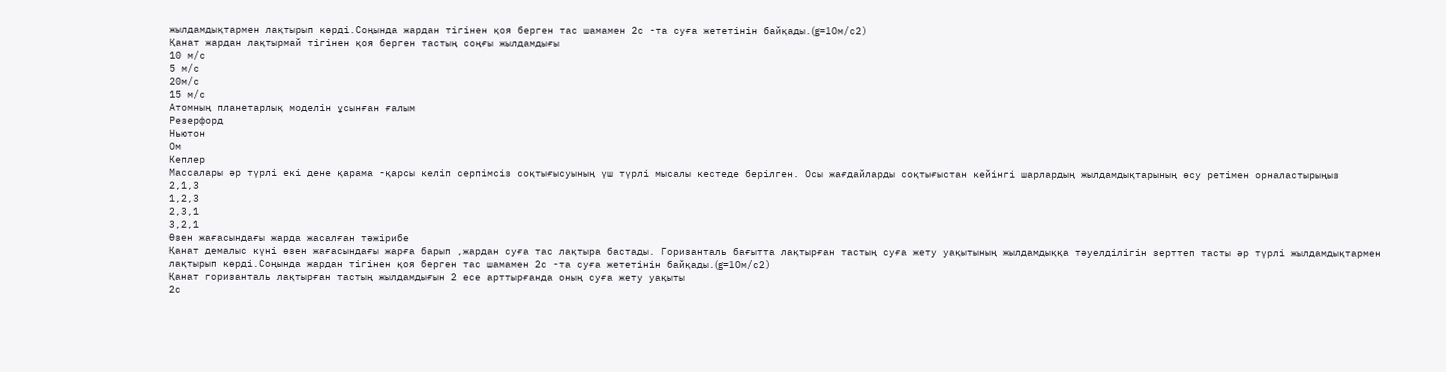жылдамдықтармен лақтырып көрді.Соңында жардан тігінен қоя берген тас шамамен 2с -та суға жететінін байқады.(g=10м/с2)
Қанат жардан лақтырмай тігінен қоя берген тастың соңғы жылдамдығы
10 м/с
5 м/с
20м/с
15 м/с
Атомның планетарлық моделін ұсынған ғалым
Резерфорд
Ньютон
Ом
Кеплер
Массалары әр түрлі екі дене қарама -қарсы келіп серпімсіз соқтығысуының үш түрлі мысалы кестеде берілген. Осы жағдайларды соқтығыстан кейінгі шарлардың жылдамдықтарының өсу ретімен орналастырыңыз
2,1,3
1,2,3
2,3,1
3,2,1
Өзен жағасындағы жарда жасалған тәжірибе
Қанат демалыс күні өзен жағасындағы жарға барып ,жардан суға тас лақтыра бастады. Горизанталь бағытта лақтырған тастың суға жету уақытының жылдамдыққа тәуелділігін зерттеп тасты әр түрлі жылдамдықтармен лақтырып көрді.Соңында жардан тігінен қоя берген тас шамамен 2с -та суға жететінін байқады.(g=10м/с2)
Қанат горизанталь лақтырған тастың жылдамдығын 2 есе арттырғанда оның суға жету уақыты
2с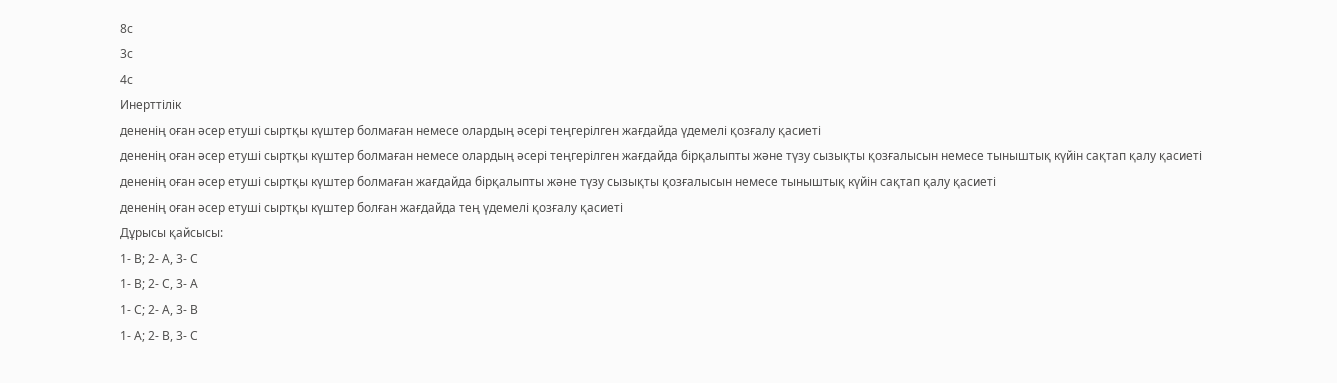8с
3с
4с
Инерттілік
дененің оған әсер етуші сыртқы күштер болмаған немесе олардың әсері теңгерілген жағдайда үдемелі қозғалу қасиеті
дененің оған әсер етуші сыртқы күштер болмаған немесе олардың әсері теңгерілген жағдайда бірқалыпты және түзу сызықты қозғалысын немесе тыныштық күйін сақтап қалу қасиеті
дененің оған әсер етуші сыртқы күштер болмаған жағдайда бірқалыпты және түзу сызықты қозғалысын немесе тыныштық күйін сақтап қалу қасиеті
дененің оған әсер етуші сыртқы күштер болған жағдайда тең үдемелі қозғалу қасиеті
Дұрысы қайсысы:
1- В; 2- А, 3- С
1- В; 2- С, 3- А
1- С; 2- А, 3- В
1- А; 2- В, 3- С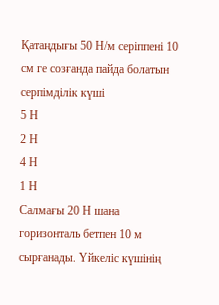Қатаңдығы 50 Н/м серіппені 10 см ге созғанда пайда болатын серпімділік күші
5 Н
2 Н
4 Н
1 Н
Салмағы 20 Н шана горизонталь бетпен 10 м сырғанады. Үйкеліс күшінің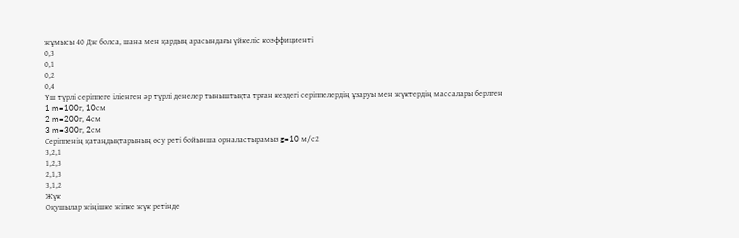жұмысы 40 Дж болса, шана мен қардың арасындағы үйкеліс коэффициенті
0,3
0,1
0,2
0,4
Үш түрлі серіппеге іліенген әр түрлі денелер тыныштықта трған кездегі серіппелердің ұзаруы мен жүктердің массалары берлген
1 m=100г, 10cм
2 m=200г, 4cм
3 m=300г, 2cм
Серіппенің қатаңдықтарының өсу реті бойынша орналастырамыз g=10 м/с2
3,2,1
1,2,3
2,1,3
3,1,2
Жүк
Оқушылар жіңішке жіпке жүк ретінде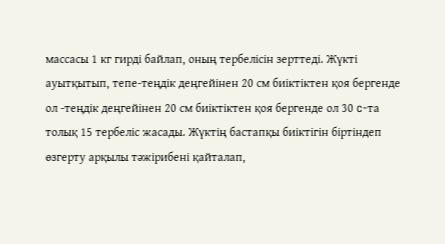массасы 1 кг гирді байлап, оның тербелісін зерттеді. Жүкті ауытқытып, тепе-теңдік деңгейінен 20 см биіктіктен қоя бергенде ол -теңдік деңгейінен 20 см биіктіктен қоя бергенде ол 30 c-та толық 15 тербеліс жасады. Жүктің бастапқы биіктігін біртіндеп өзгерту арқылы тәжірибені қайталап,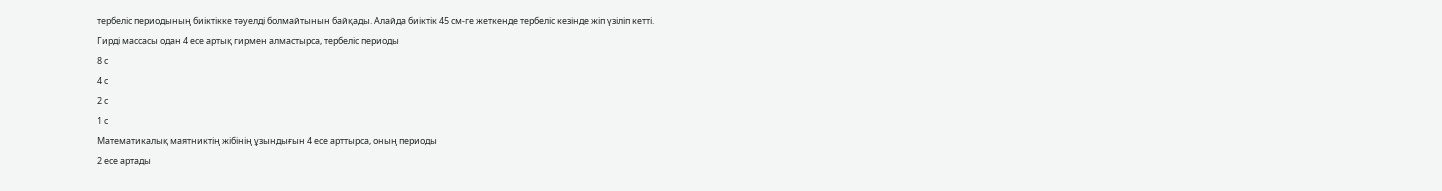тербеліс периодының биіктікке тәуелді болмайтынын байқады. Алайда биіктік 45 см-ге жеткенде тербеліс кезінде жіп үзіліп кетті.
Гирді массасы одан 4 есе артық гирмен алмастырса, тербеліс периоды
8 с
4 с
2 с
1 с
Математикалық маятниктің жібінің ұзындығын 4 есе арттырса, оның периоды
2 есе артады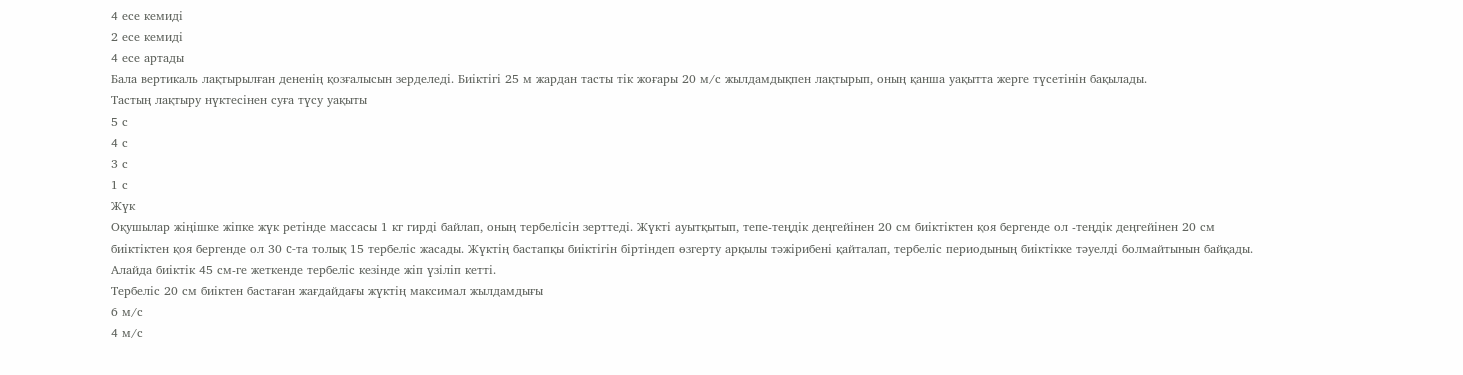4 есе кемиді
2 есе кемиді
4 есе артады
Бала вертикаль лақтырылған дененің қозғалысын зерделеді. Биіктігі 25 м жардан тасты тік жоғары 20 м/с жылдамдықпен лақтырып, оның қанша уақытта жерге түсетінін бақылады.
Тастың лақтыру нүктесінен суға түсу уақыты
5 с
4 с
3 с
1 с
Жүк
Оқушылар жіңішке жіпке жүк ретінде массасы 1 кг гирді байлап, оның тербелісін зерттеді. Жүкті ауытқытып, тепе-теңдік деңгейінен 20 см биіктіктен қоя бергенде ол -теңдік деңгейінен 20 см биіктіктен қоя бергенде ол 30 c-та толық 15 тербеліс жасады. Жүктің бастапқы биіктігін біртіндеп өзгерту арқылы тәжірибені қайталап, тербеліс периодының биіктікке тәуелді болмайтынын байқады. Алайда биіктік 45 см-ге жеткенде тербеліс кезінде жіп үзіліп кетті.
Тербеліс 20 см биіктен бастаған жағдайдағы жүктің максимал жылдамдығы
6 м/с
4 м/с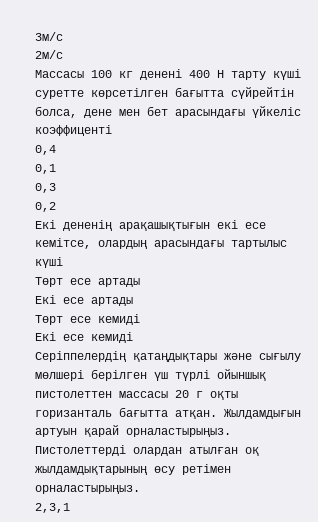3м/с
2м/с
Массасы 100 кг денені 400 Н тарту күші суретте көрсетілген бағытта сүйрейтін болса, дене мен бет арасындағы үйкеліс коэффиценті
0,4
0,1
0,3
0,2
Екі дененің арақашықтығын екі есе кемітсе, олардың арасындағы тартылыс күші
Төрт есе артады
Екі есе артады
Төрт есе кемиді
Екі есе кемиді
Серіппелердің қатаңдықтары және сығылу мөлшері берілген үш түрлі ойыншық пистолеттен массасы 20 г оқты горизанталь бағытта атқан. Жылдамдығын артуын қарай орналастырыңыз. Пистолеттерді олардан атылған оқ жылдамдықтарының өсу ретімен орналастырыңыз.
2,3,1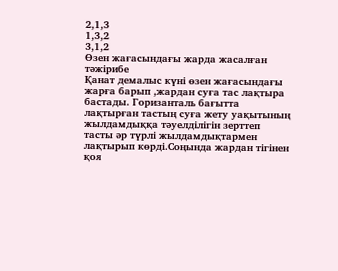2,1,3
1,3,2
3,1,2
Өзен жағасындағы жарда жасалған тәжірибе
Қанат демалыс күні өзен жағасындағы жарға барып ,жардан суға тас лақтыра бастады. Горизанталь бағытта лақтырған тастың суға жету уақытының жылдамдыққа тәуелділігін зерттеп тасты әр түрлі жылдамдықтармен лақтырып көрді.Соңында жардан тігінен қоя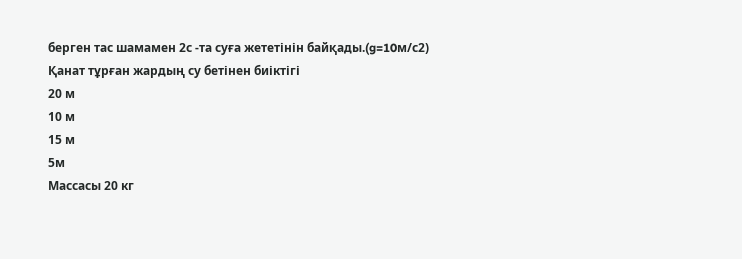берген тас шамамен 2с -та суға жететінін байқады.(g=10м/с2)
Қанат тұрған жардың су бетінен биіктігі
20 м
10 м
15 м
5м
Массасы 20 кг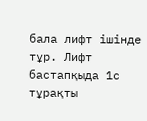бала лифт ішінде тұр. Лифт бастапқыда 1с тұрақты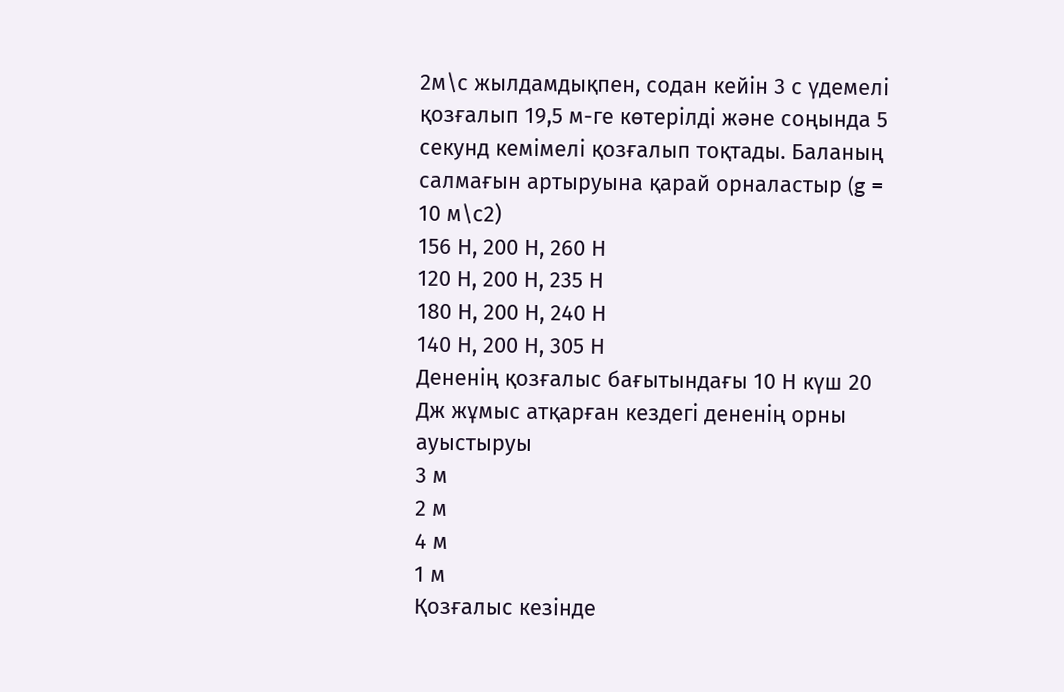2м\с жылдамдықпен, содан кейін 3 с үдемелі қозғалып 19,5 м-ге көтерілді және соңында 5 секунд кемімелі қозғалып тоқтады. Баланың салмағын артыруына қарай орналастыр (g = 10 м\с2)
156 Н, 200 Н, 260 Н
120 Н, 200 Н, 235 Н
180 Н, 200 Н, 240 Н
140 Н, 200 Н, 305 Н
Дененің қозғалыс бағытындағы 10 Н күш 20 Дж жұмыс атқарған кездегі дененің орны ауыстыруы
3 м
2 м
4 м
1 м
Қозғалыс кезінде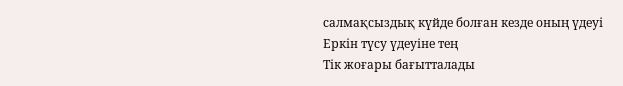салмақсыздық күйде болған кезде оның үдеуі
Еркін түсу үдеуіне тең
Тік жоғары бағытталады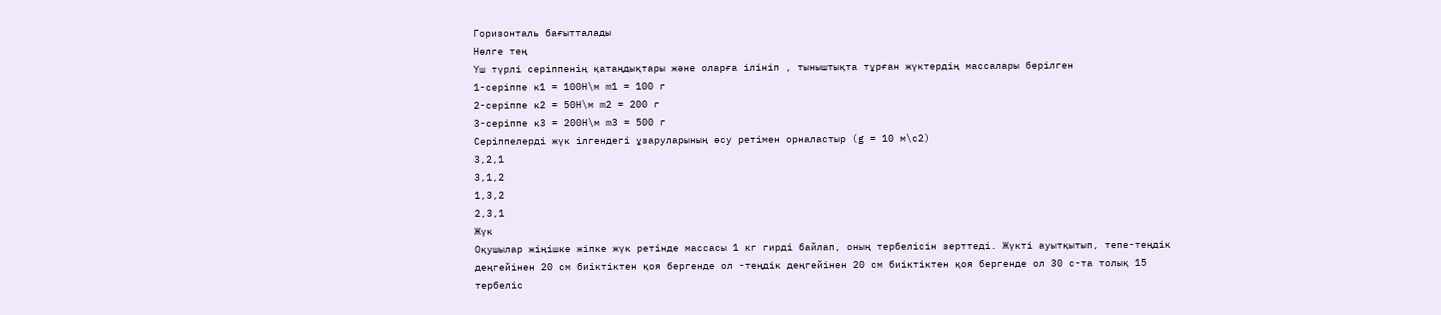Горизонталь бағытталады
Нөлге тең
Үш түрлі серіппенің қатаңдықтары және оларға ілініп , тыныштықта тұрған жүктердің массалары берілген
1-серіппе к1 = 100Н\м m1 = 100 г
2-серіппе к2 = 50Н\м m2 = 200 г
3-серіппе к3 = 200Н\м m3 = 500 г
Серіппелерді жүк ілгендегі ұзаруларының өсу ретімен орналастыр (g = 10 м\с2)
3,2,1
3,1,2
1,3,2
2,3,1
Жүк
Оқушылар жіңішке жіпке жүк ретінде массасы 1 кг гирді байлап, оның тербелісін зерттеді. Жүкті ауытқытып, тепе-теңдік деңгейінен 20 см биіктіктен қоя бергенде ол -теңдік деңгейінен 20 см биіктіктен қоя бергенде ол 30 c-та толық 15 тербеліс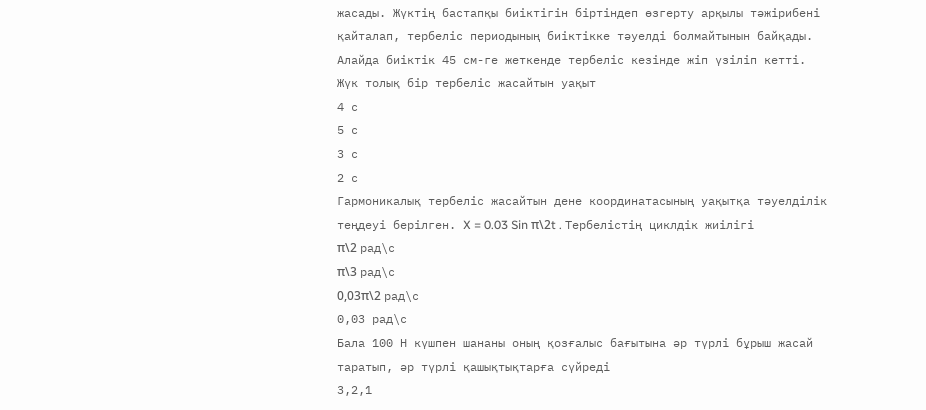жасады. Жүктің бастапқы биіктігін біртіндеп өзгерту арқылы тәжірибені қайталап, тербеліс периодының биіктікке тәуелді болмайтынын байқады. Алайда биіктік 45 см-ге жеткенде тербеліс кезінде жіп үзіліп кетті.
Жүк толық бір тербеліс жасайтын уақыт
4 с
5 с
3 с
2 с
Гармоникалық тербеліс жасайтын дене координатасының уақытқа тәуелділік теңдеуі берілген. X = 0.03 Sin π\2t . Тербелістің циклдік жиілігі
π\2 рад\с
π\3 рад\с
0,03π\2 рад\с
0,03 рад\с
Бала 100 Н күшпен шананы оның қозғалыс бағытына әр түрлі бұрыш жасай таратып, әр түрлі қашықтықтарға сүйреді
3,2,1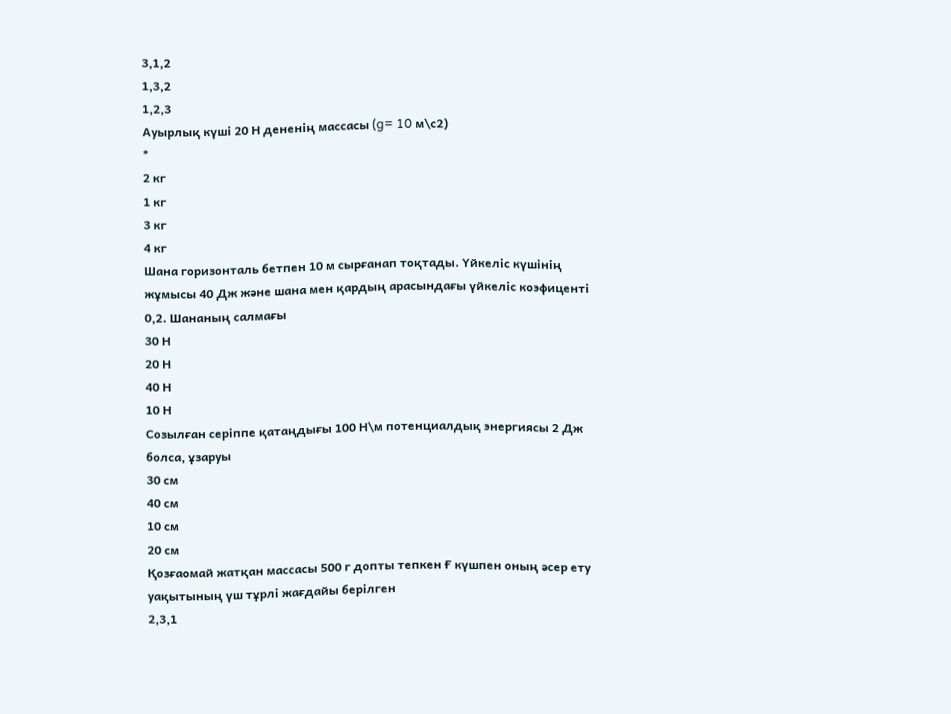3,1,2
1,3,2
1,2,3
Ауырлық күші 20 Н дененің массасы (g= 10 м\с2)
*
2 кг
1 кг
3 кг
4 кг
Шана горизонталь бетпен 10 м сырғанап тоқтады. Үйкеліс күшінің жұмысы 40 Дж және шана мен қардың арасындағы үйкеліс коэфиценті 0,2. Шананың салмағы
30 Н
20 Н
40 Н
10 Н
Созылған серіппе қатаңдығы 100 Н\м потенциалдық энергиясы 2 Дж болса, ұзаруы
30 см
40 см
10 см
20 см
Қозғаомай жатқан массасы 500 г допты тепкен Ғ күшпен оның әсер ету уақытының үш тұрлі жағдайы берілген
2,3,1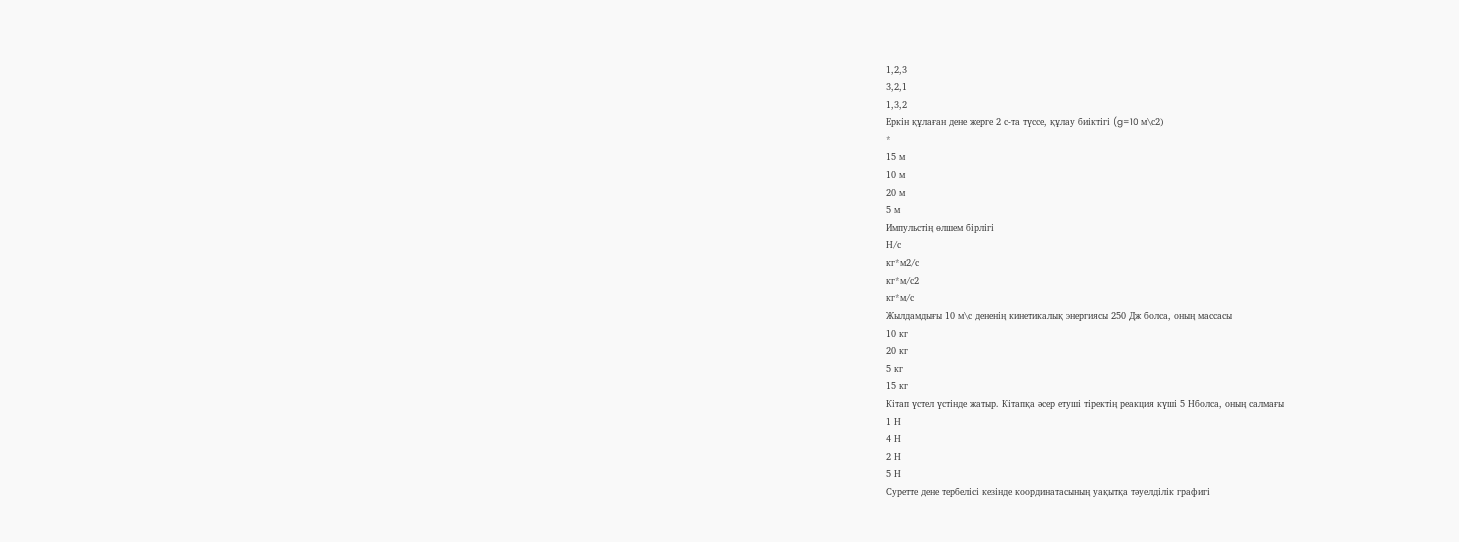1,2,3
3,2,1
1,3,2
Еркін құлаған дене жерге 2 с-та түссе, құлау биіктігі (g=10 м\с2)
*
15 м
10 м
20 м
5 м
Импульстің өлшем бірлігі
Н/с
кг*м2/с
кг*м/с2
кг*м/с
Жылдамдығы 10 м\с дененің кинетикалық энергиясы 250 Дж болса, оның массасы
10 кг
20 кг
5 кг
15 кг
Кітап үстел үстінде жатыр. Кітапқа әсер етуші тіректің реакция күші 5 Нболса, оның салмағы
1 Н
4 Н
2 Н
5 Н
Суретте дене тербелісі кезінде координатасының уақытқа тәуелділік графигі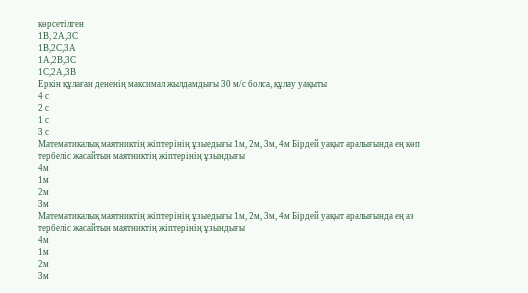көрсетілген
1В, 2А,3С
1В,2С,3А
1А,2В,3С
1С,2А,3В
Еркін құлаған дененің максимал жылдамдығы 30 м/с болса, құлау уақыты
4 с
2 с
1 с
3 с
Математикалық маятниктің жіптерінің ұзыедығы 1м, 2м, 3м, 4м Бірдей уақыт аралығында ең көп тербеліс жасайтын маятниктің жіптерінің ұзындығы
4м
1м
2м
3м
Математикалық маятниктің жіптерінің ұзыедығы 1м, 2м, 3м, 4м Бірдей уақыт аралығында ең аз тербеліс жасайтын маятниктің жіптерінің ұзындығы
4м
1м
2м
3м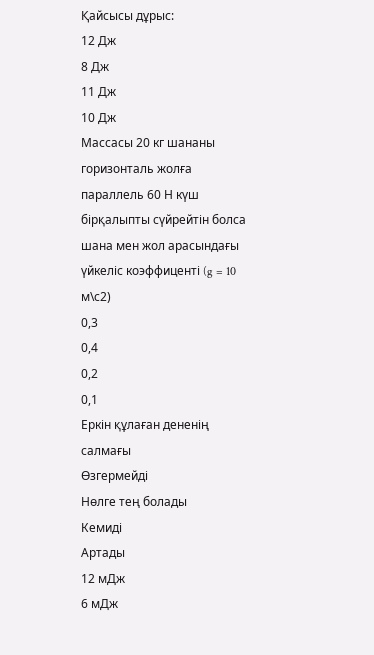Қайсысы дұрыс:
12 Дж
8 Дж
11 Дж
10 Дж
Массасы 20 кг шананы горизонталь жолға параллель 60 Н күш бірқалыпты сүйрейтін болса шана мен жол арасындағы үйкеліс коэффиценті (g = 10 м\с2)
0,3
0,4
0,2
0,1
Еркін құлаған дененің салмағы
Өзгермейді
Нөлге тең болады
Кемиді
Артады
12 мДж
6 мДж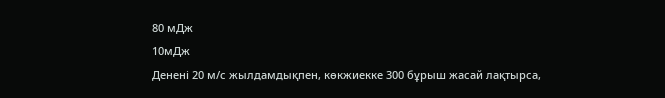80 мДж
10мДж
Денені 20 м/с жылдамдықпен, көкжиекке 300 бұрыш жасай лақтырса,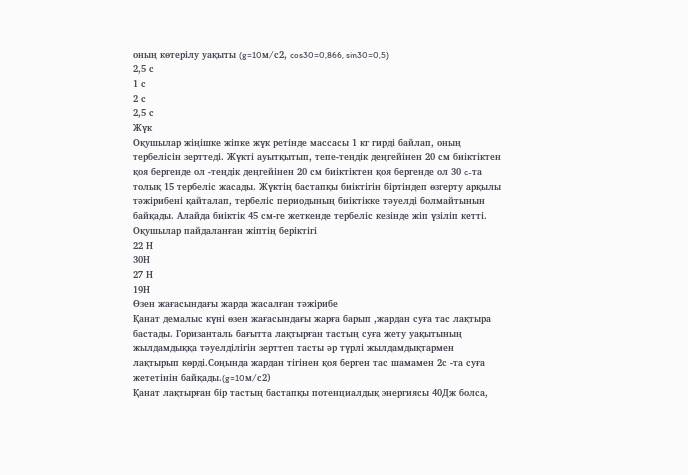оның көтерілу уақыты (g=10м/с2, cos30=0,866, sin30=0,5)
2,5 с
1 с
2 с
2,5 с
Жүк
Оқушылар жіңішке жіпке жүк ретінде массасы 1 кг гирді байлап, оның тербелісін зерттеді. Жүкті ауытқытып, тепе-теңдік деңгейінен 20 см биіктіктен қоя бергенде ол -теңдік деңгейінен 20 см биіктіктен қоя бергенде ол 30 c-та толық 15 тербеліс жасады. Жүктің бастапқы биіктігін біртіндеп өзгерту арқылы тәжірибені қайталап, тербеліс периодының биіктікке тәуелді болмайтынын байқады. Алайда биіктік 45 см-ге жеткенде тербеліс кезінде жіп үзіліп кетті.
Оқушылар пайдаланған жіптің беріктігі
22 Н
30Н
27 Н
19Н
Өзен жағасындағы жарда жасалған тәжірибе
Қанат демалыс күні өзен жағасындағы жарға барып ,жардан суға тас лақтыра бастады. Горизанталь бағытта лақтырған тастың суға жету уақытының жылдамдыққа тәуелділігін зерттеп тасты әр түрлі жылдамдықтармен лақтырып көрді.Соңында жардан тігінен қоя берген тас шамамен 2с -та суға жететінін байқады.(g=10м/с2)
Қанат лақтырған бір тастың бастапқы потенциалдық энергиясы 40Дж болса,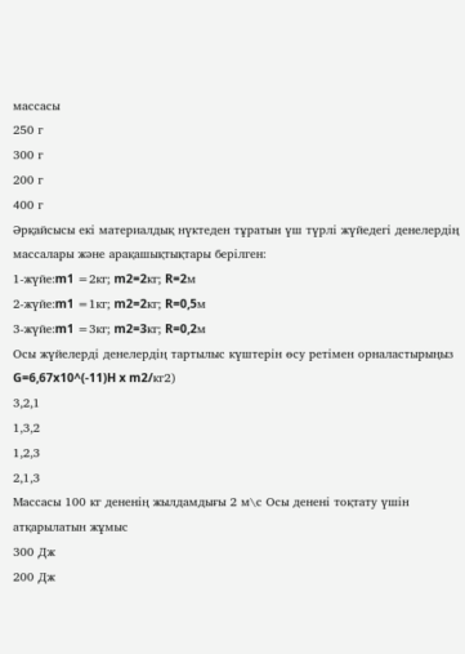массасы
250 г
300 г
200 г
400 г
Әрқайсысы екі материалдық нүктеден тұратын үш түрлі жүйедегі денелердің массалары және арақашықтықтары берілген:
1-жүйе:m1 =2кг; m2=2кг; R=2м
2-жүйе:m1 =1кг; m2=2кг; R=0,5м
3-жүйе:m1 =3кг; m2=3кг; R=0,2м
Осы жүйелерді денелердің тартылыс күштерін өсу ретімен орналастырыңыз G=6,67x10^(-11)H x m2/кг2)
3,2,1
1,3,2
1,2,3
2,1,3
Массасы 100 кг дененің жылдамдығы 2 м\с Осы денені тоқтату үшін атқарылатын жұмыс
300 Дж
200 Дж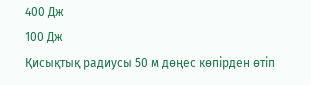400 Дж
100 Дж
Қисықтық радиусы 50 м дөңес көпірден өтіп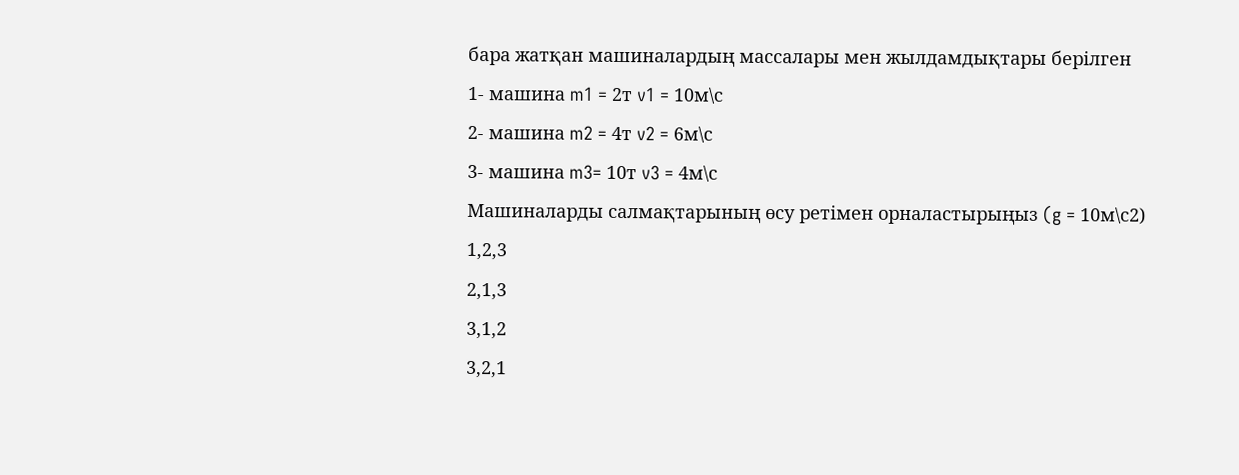бара жатқан машиналардың массалары мен жылдамдықтары берілген
1- машина m1 = 2т v1 = 10м\с
2- машина m2 = 4т v2 = 6м\с
3- машина m3= 10т v3 = 4м\с
Машиналарды салмақтарының өсу ретімен орналастырыңыз (g = 10м\с2)
1,2,3
2,1,3
3,1,2
3,2,1